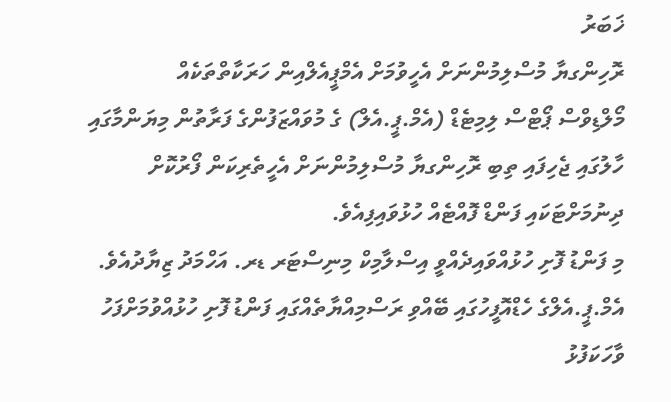ޚަބަރު
ރޮހިންގޔާ މުސްލިމުންނަށް އެހީވުމަށް އެމްޕީއެލްއިން ހަރަކާތްތަކެއް
މޯލްޑިވްސް ޕޯޓްސް ލިމިޓެޑް (އެމް.ޕީ.އެލް) ގެ މުވައްޒަފުންގެ ފަރާތުން މިޔަންމާގައި ހާލުގައި ޖެހިފައި ތިބި ރޮހިންގޔާ މުސްލިމުންނަށް އެހީތެރިކަން ފޯރުކޮށް ދިނުމަށްޓަކައި ފަންޑް ފޮއްޓެއް ހުޅުވައިފިއެވެ.
މި ފަންޑު ފޮށި ހުޅުއްވައިދެއްވީ އިސްލާމިކް މިނިސްޓަރ ޑރ. އަހްމަދު ޒިޔާދުއެވެ.
އެމް.ޕީ.އެލްގެ ހެޑްއޮފީހުގައި ބޭއްވި ރަސްމިއްޔާތެއްގައި ފަންޑު ފޮށި ހުޅުއްވުމަށްފަހު ވާހަކަފުޅު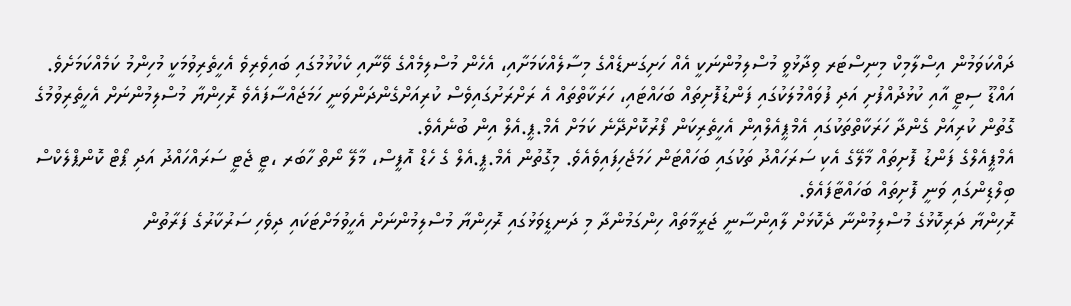ދައްކަވަމުން އިސްލާމިކް މިނިސްޓަރ ވިދާޅުވީ މުސްލިމުންނަކީ އެއް ހަށިގަނޑެއްގެ މިސާލެއްކަމަށާއި، އެހެން މުސްލިމެއްގެ ވޭނާއި ކެކުޅުމުގައި ބައިވެރިވެ އެހީތެރިވުމަކީ މުހިންމު ކަމެއްކަމަށެވެ.
އައްޑޫ ސިޓީ އާއި ކުޅުދުއްފުށި އަދި ފުވައްމުލަކުގައި ފަންޑުފޮށިތައް ބަހައްޓައި، ހަރަކާތްތައް އެ ރަށްރަށުގައިވެސް ކުރިއަށްގެންދަންވަނީ ހަމަޖައްސާފައެވެ ރޮހިންޔާ މުސްލިމުންނަށް އެހީތެރިވުމުގެ ގޮތުން ކުރިއަށް ގެންދާ ހަރަކާތްތަކުގައި އެމްޕީއެލްއިން އެހީތެރިކަން ފޯރުކޮށްދޭނެ ކަމަށް އެމް.ޕީ.އެލް އިން ބުނެއެވެ.
އެމްޕީއެލްގެ ފަންޑު ފޮށިތައް މާލޭގެ އެކި ސަރަހައްދު ތަކުގައި ބަހައްޓަން ހަމަޖެހިފައިވެއެވެ. މިގޮތުން އެމް.ޕީ.އެލް ގެ ހެޑް އޮފީސް، މާލޭ ނޯތް ހާބަރ ،ޓީ ޖެޓީ ސަރައްހައްދު އަދި ޕޯޓް ކޮންޕްލެކްސް ބިލްޑިންގައި ވަނީ ފޮށިތައް ބަހައްޓާފައެވެ.
ރޮހިންޔާ ދަރިކޮޅުގެ މުސްލިމުންނާ ދެކޮޅަށް ލާއިންސާނީ ޖަރީމާތައް ހިންގަމުންދާ މި ދަނޑީވަޅުގައި ރޮހިންޔާ މުސްލިމުންނަށް އެހީވުމަށްޓަކައި ދިވެހި ސަރުކާރުގެ ފަރާތުން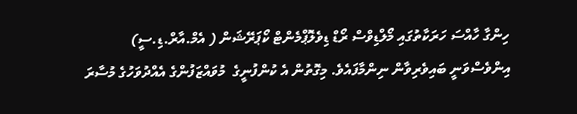ހިންގާ ހާއްސަ ހަރަކާތުގައި މޯލްޑިވްސް ރޯޑް ޑިވެލޮޕްމެންޓް ކޯޕަރޭޝަން ( އެމް.އާރް.ޑި.ސީ) އިންވެސްވަނީ ބައިވެރިވާން ނިންމާފައެވެ. މިގޮތުން އެ ކުންފުނީގެ  މުވައްޒަފުންގެ އެއްދުވަހުގެ މުސާރަ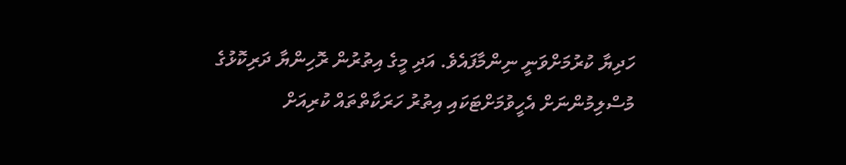ހަދިޔާ ކުރުމަށްވަނީ ނިންމާފައެވެ. އަދި މީގެ އިތުރުން ރޮހިންޔާ ދަރިކޮޅުގެ މުސްލިމުންނަށް އެހީވުމަށްޓަކައި އިތުރު ހަރަކާތްތައް ކުރިއަށް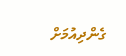ގެންދިއުމަށް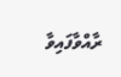ރާއްވާފައިވާ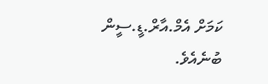ކަމަށް އެމް.އާރް.ޑީ.ސީން ބުނެއެވެ.